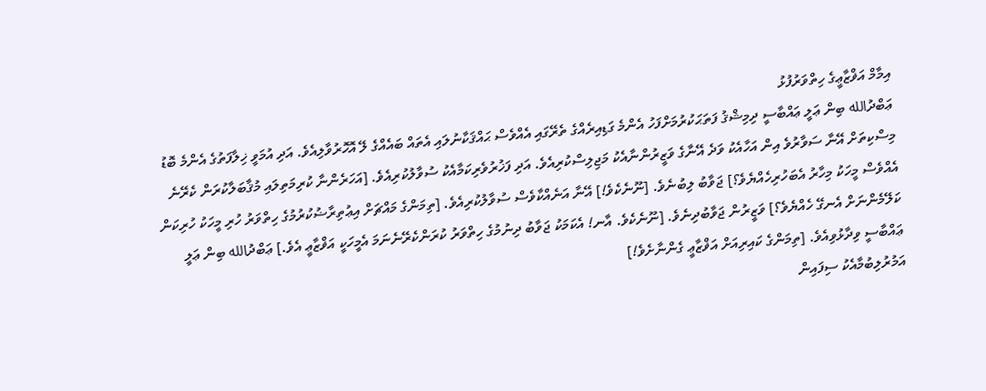އިމާމް އަޥްޒާޢީގެ ހިތްވަރުފުޅު
ޢަބްދުالله ބިން ޢަލީ ޢައްބާސީ ދިމިޝްޤު ފަތަޙަކުރުމަށްފަހު އެންމެ ގަޑިއިރެއްގެ ތެރޭގައި އެއްވެސް ޙައްޤަކާނުލައި އެތައް ބައެއްގެ ލޭ އޮހޮރުވާލިއެވެ. އަދި އުމަވީ ޚިލާފަތުގެ އެންމެ ބޮޑު މިސްކިތަށް އޭނާ ސަވާރުވެ އިން އަހާއެކު ވަދެ އޭނާގެ ވަޒީރުންނާއެކު މަޖިލިސްކުރިއެވެ. އަދި ފަޚުރުވެރިކަމާއެކު ސުވާލުކުރިއެވެ. [އަހަރެންނާ ކުރިމަތިލައި މުޤާބަލާކުރަން ކެރޭނެ އެއްވެސް މީހަކު މިހާރު އެބަހުރިހެއްޔެވެ؟] ޖަވާބު ލިބުނެވެ. [ނޫނެކެވެ!] އޭނާ އަނެއްކާވެސް ސުވާލުކުރިއެވެ. [ތިމަންގެ މައްޗަށް އިޢުތިރާޟުކުރުމުގެ ހިތްވަރު ހުރި މީހަކު ހުރިކަން ކަލޭމެންނަށް އެނގޭ ހެއްޔެވެ؟] ވަޒީރުން ޖަވާބުދިނެވެ. [ނޫނެކެވެ. އާނ! އެކަމަކު ޖަވާބު ދިނުމުގެ ހިތްވަރު ކުރަންކެރޭނެނަމަ އެމީހަކީ އަޥްޒާޢީ އެވެ.] ޢަބްދުالله ބިން ޢަލީ ޢައްބާސީ ވިދާޅުވިއެވެ. [ތިމަންގެ ކައިރިއަށް އަޥްޒާޢީ ގެންނާށެވެ!]
އަމުރުލިބުމާއެކު ސިފައިން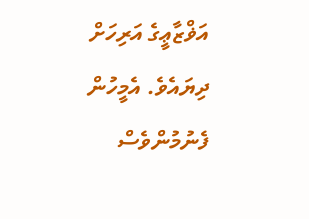އަޥްޒާޢީގެ އަރިހަށް ދިޔައެވެ. އެމީހުން ފެނުމުންވެސް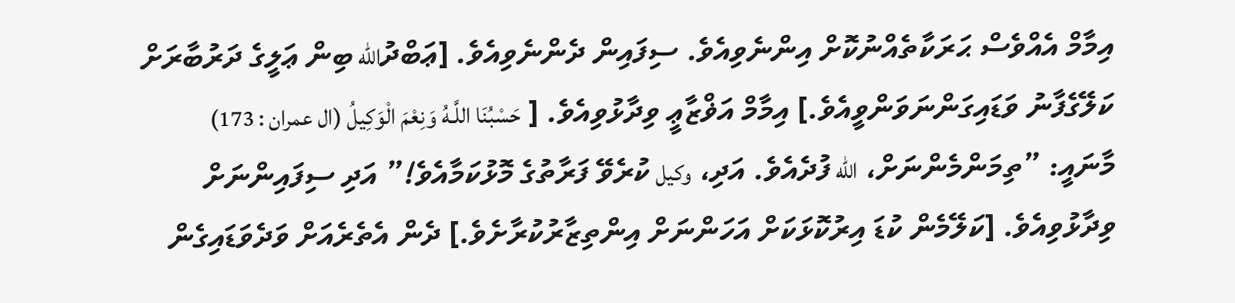އިމާމް އެއްވެސް ޙަރަކާތެއްނުކޮށް އިންނެވިއެވެ. ސިފައިން ދެންނެވިއެވެ. [ޢަބްދުالله ބިން ޢަލީގެ ދަރުބާރަށް ކަލޭގެފާނު ވަޑައިގަންނަވަންވީއެވެ.] އިމާމް އަޥްޒާޢީ ވިދާޅުވިއެވެ. [ حَسْبُنَا اللَّـهُ وَنِعْمَ الْوَكِيلُ (ال عمران : 173) މާނައީ: ”ތިމަންމެންނަށް، الله ފުދެއެވެ. އަދި، وكيل ކުރެވޭ ފަރާތުގެ މޮޅުކަމާއެވެ!” އަދި ސިފައިންނަށް ވިދާޅުވިއެވެ. [ކަލޭމެން ކުޑަ އިރުކޮޅަކަށް އަހަންނަށް އިންތިޒާރުކުރާށެވެ.] ދެން އެތެރެއަށް ވަދެވަޑައިގެން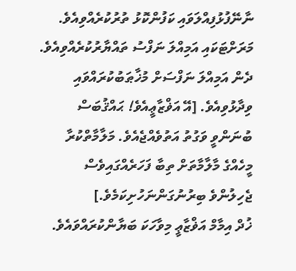ނާނޭފުޅުފިއްލަވައި ކަފުންކޮޅު ތުރުކުރެއްވިއެވެ. މަރަށްޓަކައި އަމިއްލަ ނަފްސު ތައްޔާރުކުރެއްވިއެވެ. ދެން އަމިއްލަ ނަފްސަށް މުޚާޠަބުކުރައްވައި ވިދާޅުވިއެވެ. [އޭ އަޥްޒާޢީއެވެ! ޙައްޤުބަސް ބުނަންވީ ވަގުތު އަތުވެއްޖެއެވެ. މަލާމާތްކުރާ މީހެއްގެ މާލާމާތަށް ތިބާ ފަހަރެއްގައިވެސް ޖެހިލުންވެ ބިރުނުގަންނަހުށިކަމެވެ.]
ޚުދް އިމާމް އަޥްޒާޢީ މިވާހަކަ ބަޔާންކުރައްވައެވެ.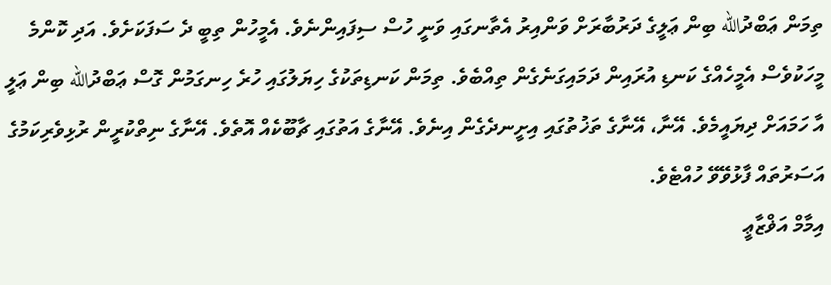ތިމަން ޢަބްދުالله ބިން ޢަލީގެ ދަރުބާރަށް ވަންއިރު އެތާނގައި ވަނީ ހުސް ސިފައިންނެވެ. އެމީހުން ތިބީ ދެ ސަފަކަށެވެ. އަދި ކޮންމެ މީހަކުވެސް އެމީހެއްގެ ކަނޑި އުރައިން ދަމައިގަނެގެން ތިއްބެވެ. ތިމަން ކަނޑިތަކުގެ ހިޔަލުގައި ހުރެ ހިނގަމުން ގޮސް ޢަބްދުالله ބިން ޢަލީ އާ ހަމައަށް ދިޔައީމެވެ. އޭނާ، އޭނާގެ ތަޚުތުގައި އިށީނދެގެން އިނެވެ. އޭނާގެ އަތުގައި ޗާބޫކެއް އޮތެވެ. އޭނާގެ ނިތްކުރީން ރުޅިވެރިކަމުގެ އަސަރުތައް ފާޅުވޭވޭ ހުއްޓެވެ.
އިމާމް އަޥްޒާޢީ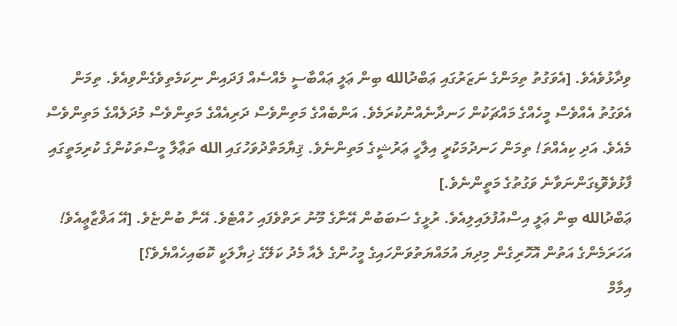ވިދާޅުވެއެވެ. [އެވަގުތު ތިމަންގެ ނަޒަރުގައި ޢަބްދުالله ބިން ޢަލީ ޢައްބާސީ މެއްސެއް ފަދައިން ނިކަމެތިވެގެންވިއެވެ. ތިމަން އެވަގުތު އެއްވެސް މީހެއްގެ މައްޗަކުން ހަނދާނެއްނުކުރަމެވެ. އަންބެއްގެ މަތިންވެސް ދަރިއެއްގެ މަތިންވެސް މުދަލެއްގެ މަތިންވެސް މެއެވެ. އަދި ކިއެއްތަ! ތިމަން ހަނދުމަކުރީ އިލާހީ ޢަރުޝީގެ މަތިންނެވެ. ޤިޔާމަތްދުވަހުގައި الله ތަޢާލާ މީސްތަކުންގެ ކުރިމަތީގައި ފާޅުވެވޮޑިގަންނަވާނެ ވަގުތުގެ މަތީންނެވެ.]
ޢަބްދުالله ބިން ޢަލީ އިސްއުފުލައިލިއެވެ. ރުޅީގެ ސަބަބުން އޭނާގެ މޫނު ރަތްވެފައި ހުއްޓެވެ. އޭނާ ބުންޏެވެ. [އޭ އަޥްޒާޢީއެވެ! އަހަރަމެންގެ އަތުން އޮހޮރިގެން މިދިޔަ އުމައްޔަތުވަންހައިގެ މީހުންގެ ލެއާ މެދު ކަލޭގެ ޚިޔާލަކީ ކޮބައިހެއްޔެވެ؟]
އިމާމް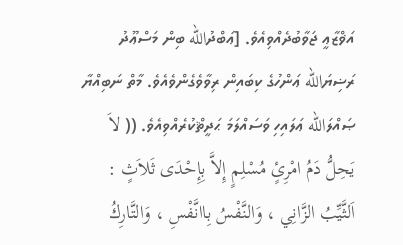އަޥްޒާޢީ ޖަވާބުދެއްވިއެވެ. [ޢަބްދުالله ބިން މަސްޢޫދު ރަޟިޔަالله ޢަންހުގެ ކިބައިން ރިވާވެގެންވެއެވެ. މާތް ނަބިއްޔާ ޞައްލަالله ޢަލައިހި ވަސައްލަމަ ޙަދީޘްކުރެއްވިއެވެ. (( لاَ يَحِلُّ دَمُ امْرِئٍ مُسْلِمٍ إِلاَّ بِإِحْدَى ثَلاَثٍ : اَلثَّيِّبُ الزَّانِي ، وَالنَّفْسُ بِاانَّفْسِ ، وَالتَّارِكُ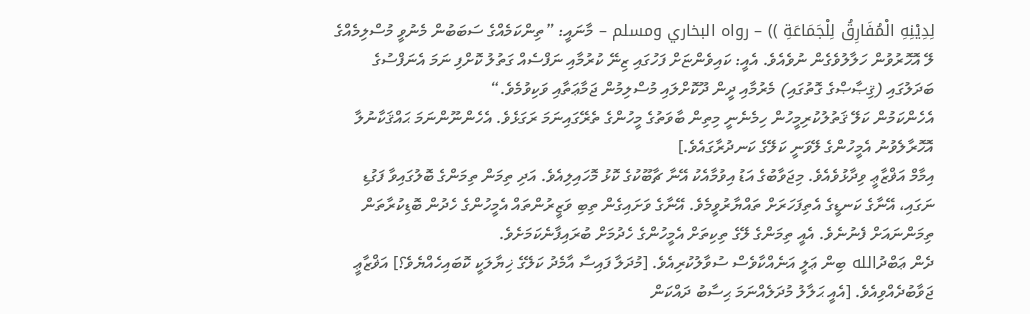لِدِيْنِهِ الْمُفَارِقُ لِلْجَمَاعَةِ )) – رواه البخاري ومسلم – މާނައީ: ”ތިންކަމެއްގެ ސަބަބުން މެނުވީ މުސްލިމެއްގެ ލޭ އޮހޮރުވުން ހަލާލުވެގެން ނުވެއެވެ. އެއީ: ކައިވެންޏަށް ފަހުގައި ޒިނޭ ކުރުމާއި ނަފްސެއް ގަތުލު ކޮށްފި ނަމަ އެނަފްސުގެ ބަދަލުގައި (ޤިޞާޞްގެ ގޮތުގައި) މެރުމާއި ދީން ދޫކޮށްލައި މުސްލިމުން ޖަމާޢަތާއި ވަކިވުމެވެ.“
އެހެންކަމުން ކަލޭ ޤަތުލުކުރިމީހުން ހިމެނެނީ މިތިން ބާވަތުގެ މީހުންގެ ތެރޭގައިނަމަ ރަގަޅެވެ. އެހެންނޫންނަމަ ޙައްޤަކާނުލާ އޮހޮރާލެވުނު އެމީހުންގެ ލޭވަނީ ކަލޭގެ ކަނދުރާގައެވެ.]
އިމާމް އަޥްޒާޢީ ވިދާޅުވެއެވެ. މިޖަވާބުގެ އަޑު އިވުމާއެކު އޭނާ ޗާބޫކުގެ ކޮޅު މޮހައިލިއެވެ. އަދި ތިމަން ތިމަންގެ ބޮލުގައިވާ ފަގުޑި ނަގައި، އޭނާގެ ކަނޑީގެ އެތިފަހަރަށް ތައްޔާރުވީމެވެ. އޭނާގެ ވަށައިގެން ތިބި ވަޒީރުންތައް އެމީހުންގެ ހެދުން ބޮޑިކުރާތަން ތިމަންނައަށް ފެނުނެވެ. އެއީ ތިމަންގެ ލޭގެ ތިކިތަށް އެމީހުންގެ ހެދުމަށް ބުރައިފާނެކަމަށެވެ.
ދެން ޢަބްދުالله ބިން ޢަލީ އަނެއްކާވެސް ސުވާލުކުރިއެވެ. [މުދަލާ ފައިސާ އާމެދު ކަލޭގެ ޚިޔާލަކީ ކޮބައިހެއްޔެވެ؟] އަޥްޒާޢީ ޖަވާބުދެއްވިއެވެ. [އެއީ ޙަލާލު މުދަލެއްނަމަ ޙިސާބު ދައްކަން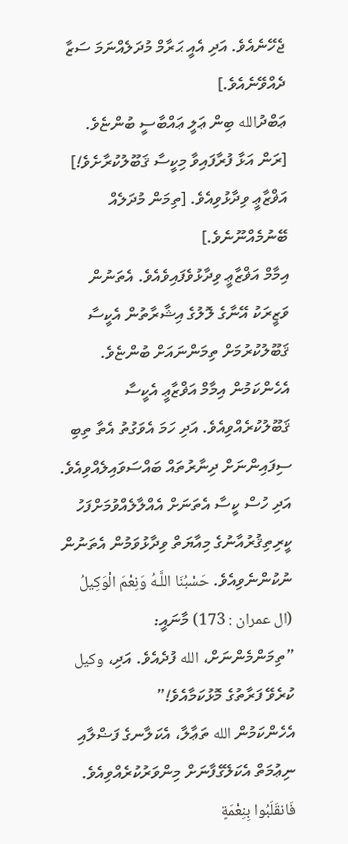ޖެހޭނެއެވެ. އަދި އެއީ ޙަރާމް މުދަލެއްނަމަ ސަޒާ ދެއްވޭނެއެވެ.]
ޢަބްދުالله ބިން ޢަލީ ޢައްބާސީ ބުންޏެވެ. [ރަން އަޅާ ފުރާފައިވާ މިކީސާ ޤަބޫލުކުރާށެވެ!] އަޥްޒާޢީ ވިދާޅުވިއެވެ. [ތިމަން މުދަލެއް ބޭނުމެއްނޫނެވެ.]
އިމާމް އަޥްޒާޢީ ވިދާޅުވެފައިވެއެވެ. އެތަނުން ވަޒީރަކު އޭނާގެ ލޮލުގެ އިޝާރާތުން އެކީސާ ޤަބޫލުކުރުމަށް ތިމަންނައަށް ބުންޏެވެ. އެހެންކަމުން އިމާމް އަޥްޒާޢީ އެކީސާ ޤަބޫލުކުރެއްވިއެވެ. އަދި ހަމަ އެވަގުތު އެތާ ތިބި ސިފައިންނަށް ދިނާރުތައް ބައްސަވައިލެއްވިއެވެ. އަދި ހުސް ކީސާ އެތަނަށް އެއްލާލެއްވުމަށްފަހު ކީރިތިޤުރުއާނުގެ މިއާޔަތް ވިދާޅުވަމުން އެތަނުން ނުކުންނެވިއެވެ. حَسْبُنَا اللَّـهُ وَنِعْمَ الْوَكِيلُ (ال عمران : 173) މާނައީ: ”ތިމަންމެންނަށް، الله ފުދެއެވެ. އަދި، وكيل ކުރެވޭ ފަރާތުގެ މޮޅުކަމާއެވެ!”
އެހެންކަމުން الله ތަޢާލާ، އެކަލާނގެ ފަޟްލާއި ނިޢުމަތް އެކަލޭގެފާނަށް މިންވަރުކުރެއްވިއެވެ.
فَانقَلَبُوا بِنِعْمَةٍ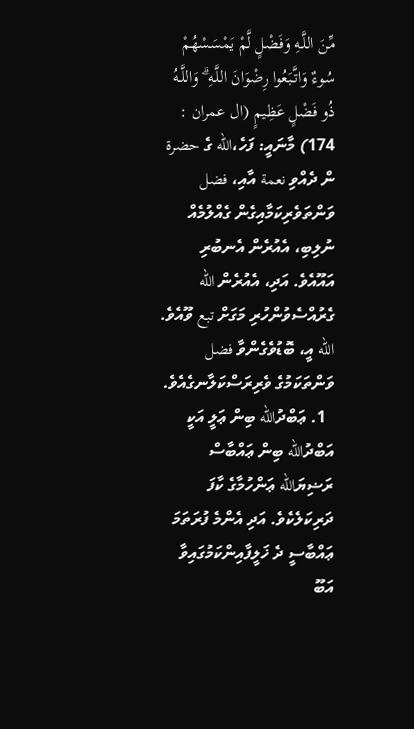مِّنَ اللَّـهِ وَفَضْلٍ لَّمْ يَمْسَسْهُمْ سُوءٌ وَاتَّبَعُوا رِ‌ضْوَانَ اللَّـهِ ۗ وَاللَّـهُ ذُو فَضْلٍ عَظِيمٍ (ال عمران : 174) މާނައީ: ފަހެ،الله ގެ حضرة ން ދެއްވި نعمة އާއި، فضل ވަންތަވެރިކަމާއިގެން ގެއްލުމެއް ނުލިބި، އެއުރެން އެނބުރި އައޫއެވެ. އަދި، އެއުރެން الله ގެރުއްސެވުންހުރި މަގަށް تبع ވޫއެވެ. الله އީ، ބޮޑުވެގެންވާ فضل ވަންތަކަމުގެ ވެރިރަސްކަލާނގެއެވެ.
  1. ޢަބްދުالله ބިން ޢަލީ އަކީ އަބްދުالله ބިން ޢައްބާސް ރަޟިޔަالله ޢަންހުމާގެ ކާފަ ދަރިކަލެކެވެ. އަދި އެންމެ ފުރަތަމަ ޢައްބާސީ ދެ ޚަލީފާއިންކަމުގައިވާ އަބޫ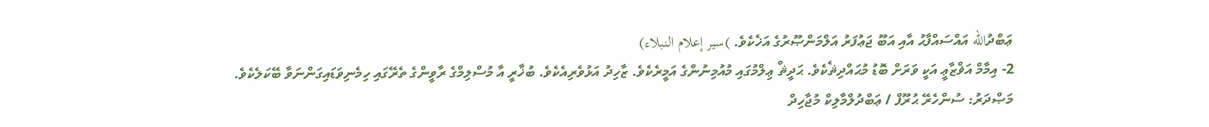ޢަބްދުالله އައްސައްފާޙު އާއި އަބޫ ޖަޢުފަރު އަލްމަންޞޫރުގެ އަޚެކެވެ. )سير إعلام النبلاء)
2- އިމާމް އަޥްޒާޢީ އަކީ ވަރަށް ބޮޑު މުޙައްދިޘެކެވެ. ޙަދީޘް ޢިލްމުގައި މުއުމިނުންގެ އަމީރެކެވެ. ޒާހިދު އަޅުވެރިއެކެވެ. ބުޚާރީ އާ މުސްލިމްގެ ރާވީންގެ ތެރޭގައި ހިމެނިވަޑައިގަންނަވާ ބޭކަލެކެވެ.
މަޞްދަރު: ސުންހެރޭ ޙުރޫފް / ޢަބްދުލްމާލިކް މުޖާހިދް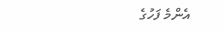އެންމެ ފަހުގެ